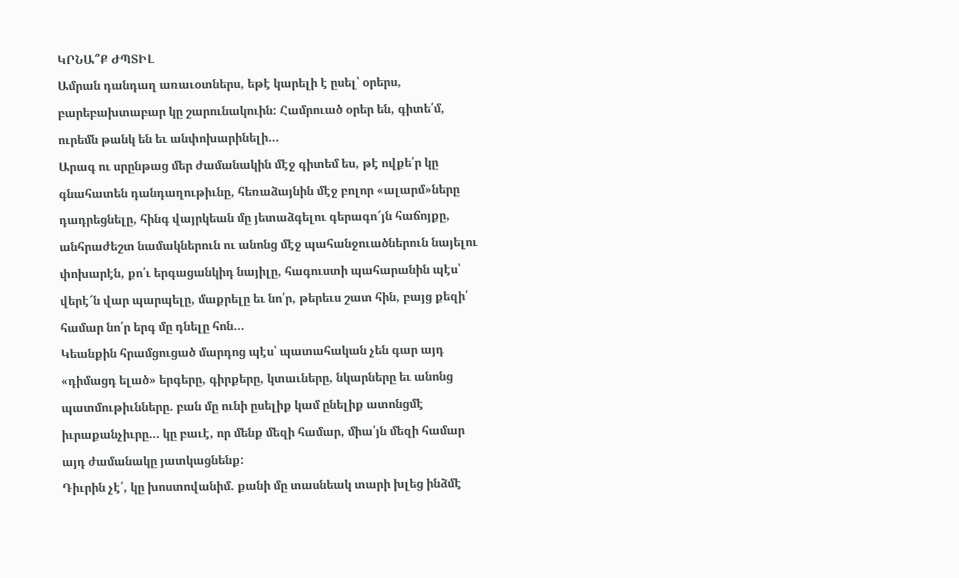ԿՐՆԱ՞Ք ԺՊՏԻԼ
Ամրան դանդաղ առաւօտներս, եթէ կարելի է ըսել՝ օրերս, բարեբախտաբար կը շարունակուին: Համրուած օրեր են, գիտե՛մ, ուրեմն թանկ են եւ անփոխարինելի…
Արագ ու սրընթաց մեր ժամանակին մէջ գիտեմ ես, թէ ովքե՛ր կը գնահատեն դանդաղութիւնը, հեռաձայնին մէջ բոլոր «ալարմ»ները դադրեցնելը, հինգ վայրկեան մը յետաձգելու գերագո՜յն հաճոյքը, անհրաժեշտ նամակներուն ու անոնց մէջ պահանջուածներուն նայելու փոխարէն, քո՛ւ երգացանկիդ նայիլը, հագուստի պահարանին պէս՝ վերէ՜ն վար պարպելը, մաքրելը եւ նո՛ր, թերեւս շատ հին, բայց քեզի՛ համար նո՛ր երգ մը դնելը հոն…
Կեանքին հրամցուցած մարդոց պէս՝ պատահական չեն գար այդ «դիմացդ ելած» երգերը, գիրքերը, կտաւները, նկարները եւ անոնց պատմութիւնները. բան մը ունի ըսելիք կամ ընելիք ատոնցմէ իւրաքանչիւրը… կը բաւէ, որ մենք մեզի համար, միա՛յն մեզի համար այդ ժամանակը յատկացնենք:
Դիւրին չէ՛, կը խոստովանիմ. քանի մը տասնեակ տարի խլեց ինձմէ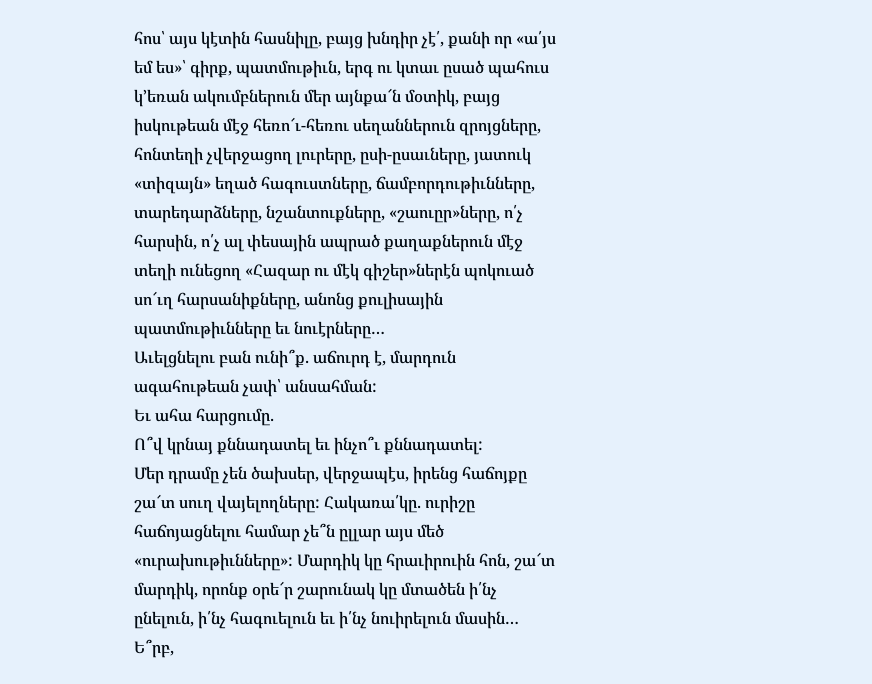հոս՝ այս կէտին հասնիլը, բայց խնդիր չէ՛, քանի որ «ա՛յս եմ ես»՝ գիրք, պատմութիւն, երգ ու կտաւ ըսած պահուս կ՚եռան ակումբներուն մեր այնքա՜ն մօտիկ, բայց իսկութեան մէջ հեռո՜ւ-հեռու սեղաններուն զրոյցները, հոնտեղի չվերջացող լուրերը, ըսի-ըսաւները, յատուկ «տիզայն» եղած հագուստները, ճամբորդութիւնները, տարեդարձները, նշանտուքները, «շաուըր»ները, ո՛չ հարսին, ո՛չ ալ փեսային ապրած քաղաքներուն մէջ տեղի ունեցող «Հազար ու մէկ գիշեր»ներէն պոկուած սո՜ւղ հարսանիքները, անոնց քուլիսային պատմութիւնները եւ նուէրները…
Աւելցնելու բան ունի՞ք. աճուրդ է, մարդուն ագահութեան չափ՝ անսահման:
Եւ ահա հարցումը.
Ո՞վ կրնայ քննադատել եւ ինչո՞ւ քննադատել:
Մեր դրամը չեն ծախսեր, վերջապէս, իրենց հաճոյքը շա՜տ սուղ վայելողները: Հակառա՛կը. ուրիշը հաճոյացնելու համար չե՞ն ըլլար այս մեծ «ուրախութիւնները»: Մարդիկ կը հրաւիրուին հոն, շա՜տ մարդիկ, որոնք օրե՜ր շարունակ կը մտածեն ի՛նչ ընելուն, ի՛նչ հագուելուն եւ ի՛նչ նուիրելուն մասին…
Ե՞րբ,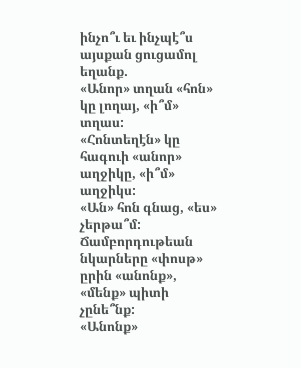ինչո՞ւ եւ ինչպէ՞ս այսքան ցուցամոլ եղանք.
«Անոր» տղան «հոն» կը լողայ, «ի՞մ» տղաս:
«Հոնտեղէն» կը հագուի «անոր» աղջիկը, «ի՞մ» աղջիկս:
«Ան» հոն գնաց, «ես» չերթա՞մ:
Ճամբորդութեան նկարները «փոսթ» ըրին «անոնք», «մենք» պիտի չընե՞նք:
«Անոնք»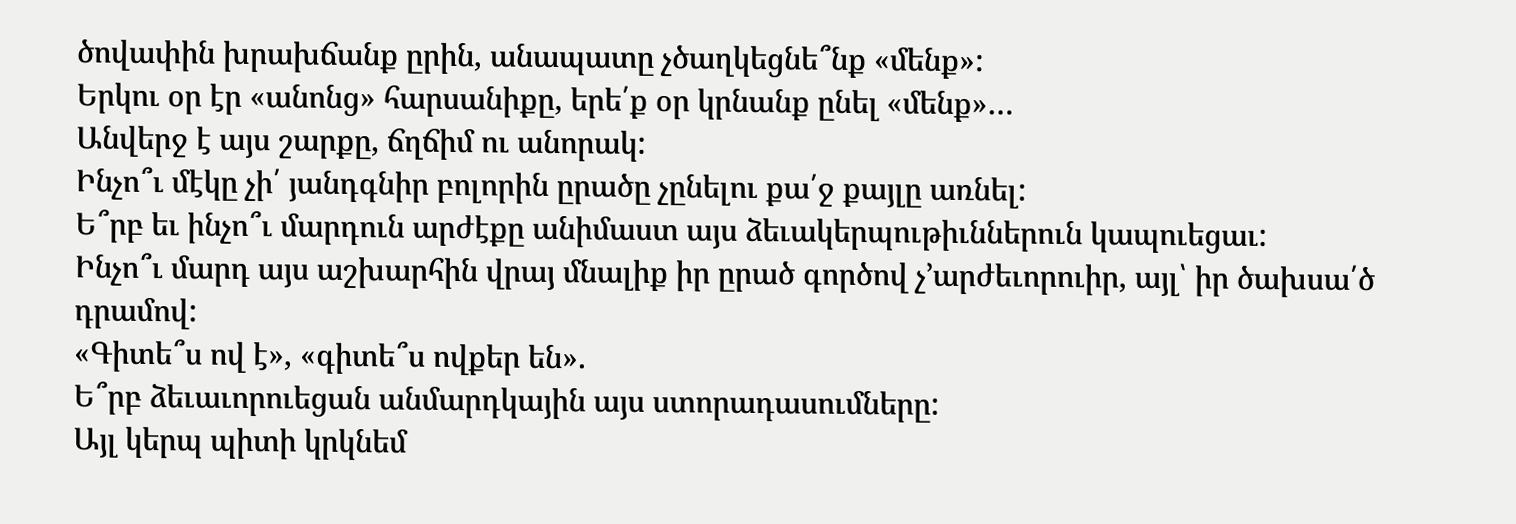ծովափին խրախճանք ըրին, անապատը չծաղկեցնե՞նք «մենք»:
Երկու օր էր «անոնց» հարսանիքը, երե՛ք օր կրնանք ընել «մենք»…
Անվերջ է այս շարքը, ճղճիմ ու անորակ:
Ինչո՞ւ մէկը չի՛ յանդգնիր բոլորին ըրածը չընելու քա՛ջ քայլը առնել:
Ե՞րբ եւ ինչո՞ւ մարդուն արժէքը անիմաստ այս ձեւակերպութիւններուն կապուեցաւ:
Ինչո՞ւ մարդ այս աշխարհին վրայ մնալիք իր ըրած գործով չ՚արժեւորուիր, այլ՝ իր ծախսա՛ծ դրամով:
«Գիտե՞ս ով է», «գիտե՞ս ովքեր են».
Ե՞րբ ձեւաւորուեցան անմարդկային այս ստորադասումները:
Այլ կերպ պիտի կրկնեմ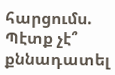հարցումս.
Պէտք չէ՞ քննադատել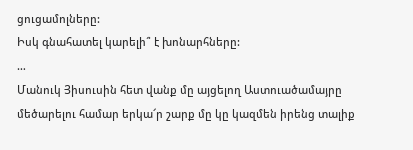ցուցամոլները:
Իսկ գնահատել կարելի՞ է խոնարհները:
…
Մանուկ Յիսուսին հետ վանք մը այցելող Աստուածամայրը մեծարելու համար երկա՜ր շարք մը կը կազմեն իրենց տալիք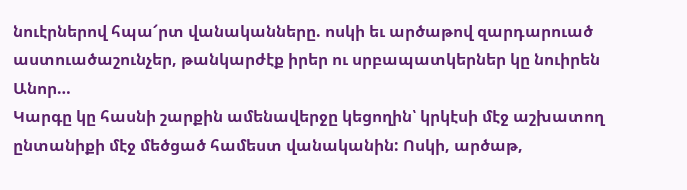նուէրներով հպա՜րտ վանականները. ոսկի եւ արծաթով զարդարուած աստուածաշունչեր, թանկարժէք իրեր ու սրբապատկերներ կը նուիրեն Անոր…
Կարգը կը հասնի շարքին ամենավերջը կեցողին՝ կրկէսի մէջ աշխատող ընտանիքի մէջ մեծցած համեստ վանականին: Ոսկի, արծաթ,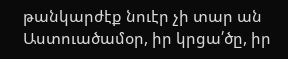թանկարժէք նուէր չի տար ան Աստուածամօր, իր կրցա՛ծը, իր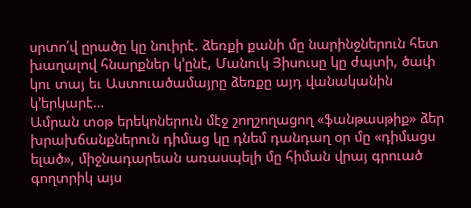սրտո՛վ ըրածը կը նուիրէ. ձեռքի քանի մը նարինջներուն հետ խաղալով հնարքներ կ՚ընէ, Մանուկ Յիսուսը կը ժպտի, ծափ կու տայ եւ Աստուածամայրը ձեռքը այդ վանականին կ՚երկարէ…
Ամրան տօթ երեկոներուն մէջ շողշողացող «ֆանթասթիք» ձեր խրախճանքներուն դիմաց կը դնեմ դանդաղ օր մը «դիմացս ելած», միջնադարեան առասպելի մը հիման վրայ գրուած գողտրիկ այս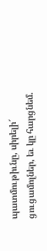պատմութիւնը, սիրելի՜ ցուցամոլներ, եւ կը հարցնեմ.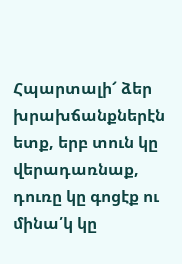Հպարտալի՜ ձեր խրախճանքներէն ետք, երբ տուն կը վերադառնաք, դուռը կը գոցէք ու մինա՛կ կը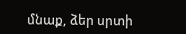մնաք, ձեր սրտի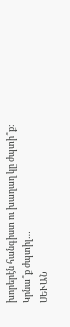խորերէն հանգիստ ու խաղաղ կը ժպտի՞ք:
Կրնա՞ք ժպտիլ…
ՍԵՒԱՆ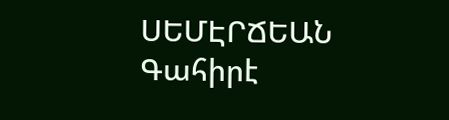ՍԵՄԷՐՃԵԱՆ
Գահիրէ